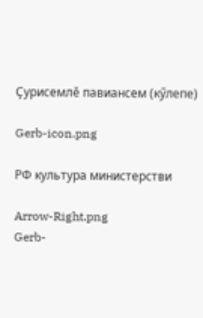Ҫурисемлӗ павиансем (кӳлепе)

Gerb-icon.png

РФ культура министерстви

Arrow-Right.png
Gerb-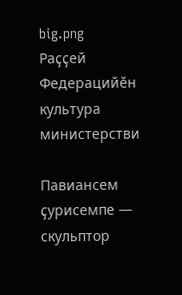big.png
Раҫҫей Федерацийӗн культура министерстви

Павиансем ҫурисемпе — скульптор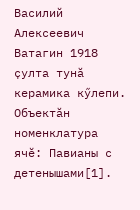Василий Алексеевич Ватагин 1918 ҫулта тунӑ керамика кӳлепи. Объектӑн номенклатура ячӗ: Павианы с детенышами[1].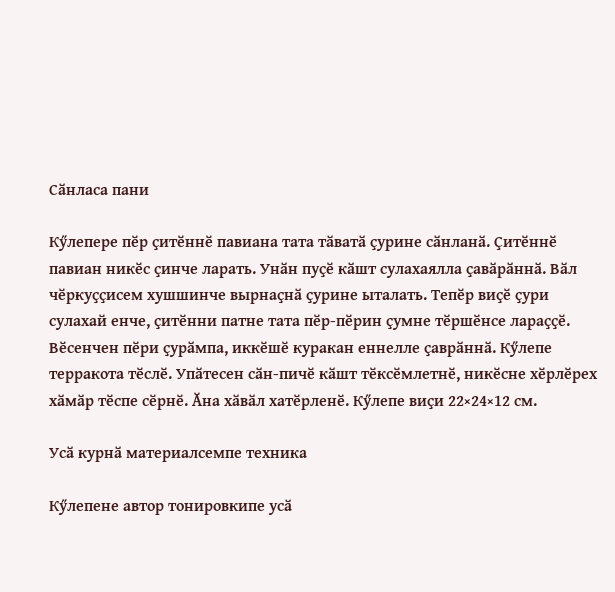Сӑнласа пани

Кӳлепере пӗр ҫитӗннӗ павиана тата тӑватӑ ҫурине сӑнланӑ. Ҫитӗннӗ павиан никӗс ҫинче ларать. Унӑн пуҫӗ кӑшт сулахаялла ҫавӑрӑннӑ. Вӑл чӗркуҫҫисем хушшинче вырнаҫнӑ ҫурине ыталать. Тепӗр виҫӗ ҫури сулахай енче, ҫитӗнни патне тата пӗр-пӗрин ҫумне тӗршӗнсе лараҫҫӗ. Вӗсенчен пӗри ҫурӑмпа, иккӗшӗ куракан еннелле ҫаврӑннӑ. Кӳлепе терракота тӗслӗ. Упӑтесен сӑн-пичӗ кӑшт тӗксӗмлетнӗ, никӗсне хӗрлӗрех хӑмӑр тӗспе сӗрнӗ. Ӑна хӑвӑл хатӗрленӗ. Кӳлепе виҫи 22×24×12 см.

Усӑ курнӑ материалсемпе техника

Кӳлепене автор тонировкипе усӑ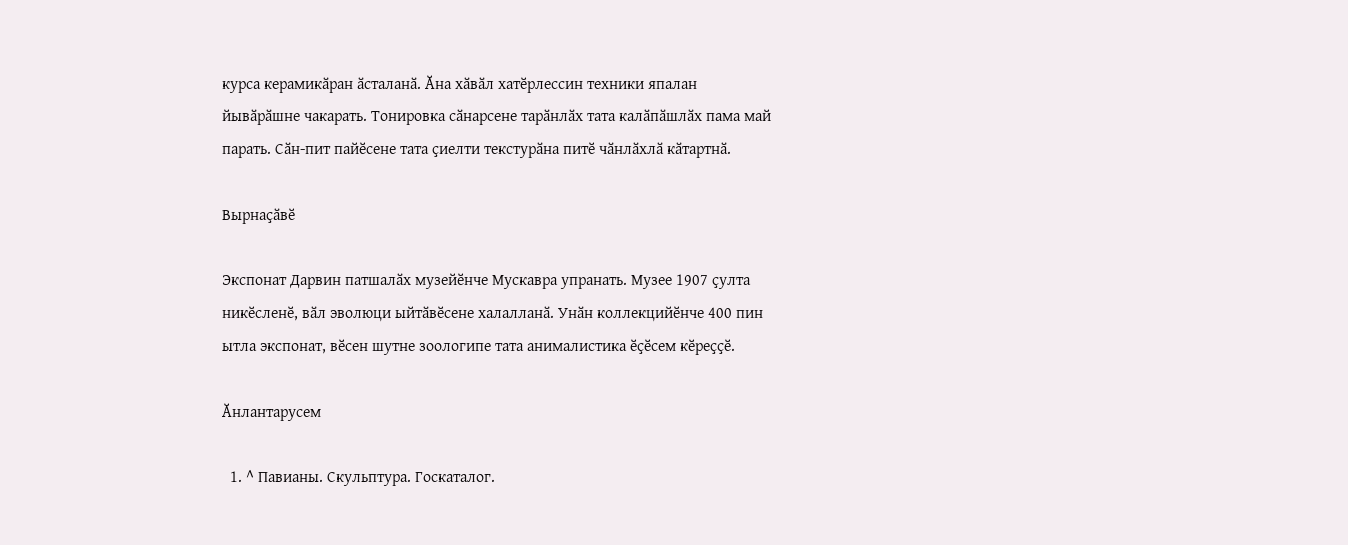курса керамикӑран ӑсталанӑ. Ӑна хӑвӑл хатӗрлессин техники япалан йывӑрӑшне чакарать. Тонировка сӑнарсене тарӑнлӑх тата калӑпӑшлӑх пама май парать. Сӑн-пит пайӗсене тата ҫиелти текстурӑна питӗ чӑнлӑхлӑ кӑтартнӑ.

Вырнаҫӑвӗ

Экспонат Дарвин патшалӑх музейӗнче Мускавра упранать. Музее 1907 ҫулта никӗсленӗ, вӑл эволюци ыйтӑвӗсене халалланӑ. Унӑн коллекцийӗнче 400 пин ытла экспонат, вӗсен шутне зоологипе тата анималистика ӗҫӗсем кӗреҫҫӗ.

Ӑнлантарусем

  1. ^ Павианы. Скульптура. Госкаталог.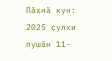Пӑхнӑ кун: 2025 ҫулхи пушӑн 11-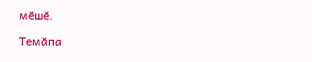мӗшӗ.

Темӑпа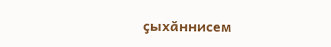ҫыхӑннисем